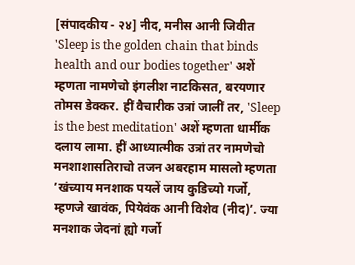[संपादकीय - २४] नीद, मनीस आनी जिवीत
'Sleep is the golden chain that binds health and our bodies together' अशें म्हणता नामणेचो इंगलीश नाटकिसत, बरयणार तोमस डेक्कर. हीं वैचारीक उत्रां जालीं तर, 'Sleep is the best meditation' अशें म्हणता धार्मीक दलाय लामा. हीं आध्यात्मीक उत्रां तर नामणेचो मनशाशासतिराचो तजन अबरहाम मासलो म्हणता ’खंच्याय मनशाक पयलें जाय कुडिच्यो गर्जो, म्हणजे खावंक, पियेवंक आनी विशेव (नीद)’. ज्या मनशाक जेदनां ह्यो गर्जो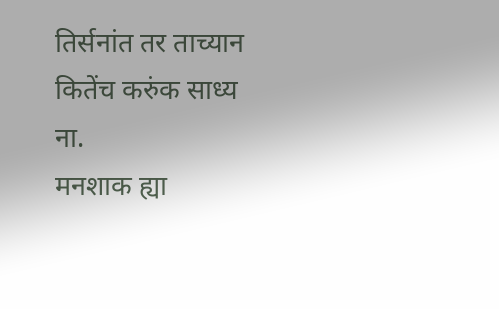तिर्सनांत तर ताच्यान कितेंच करुंक साध्य ना.
मनशाक ह्या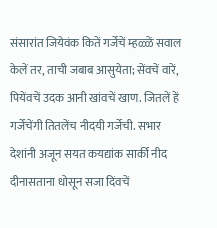संसारांत जियेवंक कितें गर्जेचें म्हळ्ळें सवाल केलें तर, ताची जबाब आसुयेता; सेंवचें वारें, पियेंवचें उदक आनी खांवचें खाण. जितलें हें गर्जेचेंगी तितलेंच नीदयी गर्जेची. सभार देशांनी अजून सयत कयद्यांक सार्की नीद दीनासताना धोसून सजा दिंवचें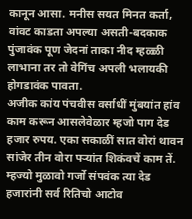कानून आसा. मनीस सयत मिनत कर्ता, वांवट काडता अपल्या असती-बदकाक पुंजावंक पूण जेदनां ताका नीद म्हळ्ळी लाभाना तर तो वेगिंच अपली भलायकी होगडावंक पावता.
अजीक कांय पंचवीस वर्साधीं मुंबयांत हांव काम करून आसलेवेळार म्हजो पाग देड हजार रुपय. एका सकाळीं सात वोरां थावन सांजेर तीन वोरा पऱ्यांत शिकंवचें काम तें. म्हज्यो मुळावो गर्जो संपवंक त्या देड हजारांनी सर्व रितिचो आटोव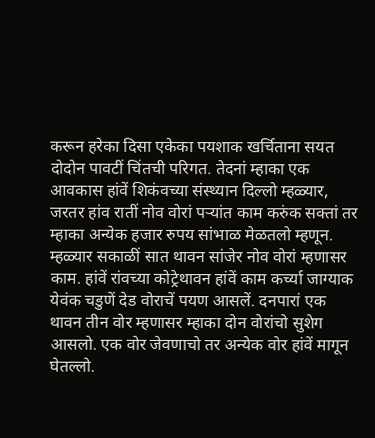करून हरेका दिसा एकेका पयशाक खर्चिताना सयत दोदोन पावटीं चिंतची परिगत. तेदनां म्हाका एक आवकास हांवें शिकंवच्या संस्थ्यान दिल्लो म्हळ्यार, जरतर हांव रातीं नोव वोरां पऱ्यांत काम करुंक सक्तां तर म्हाका अन्येक हजार रुपय सांभाळ मेळतलो म्हणून. म्हळ्यार सकाळीं सात थावन सांजेर नोव वोरां म्हणासर काम. हांवें रांवच्या कोट्रेथावन हांवें काम कर्च्या जाग्याक येवंक चडुणें देड वोराचें पयण आसलें. दनपारां एक थावन तीन वोर म्हणासर म्हाका दोन वोरांचो सुशेग आसलो. एक वोर जेवणाचो तर अन्येक वोर हांवें मागून घेतल्लो.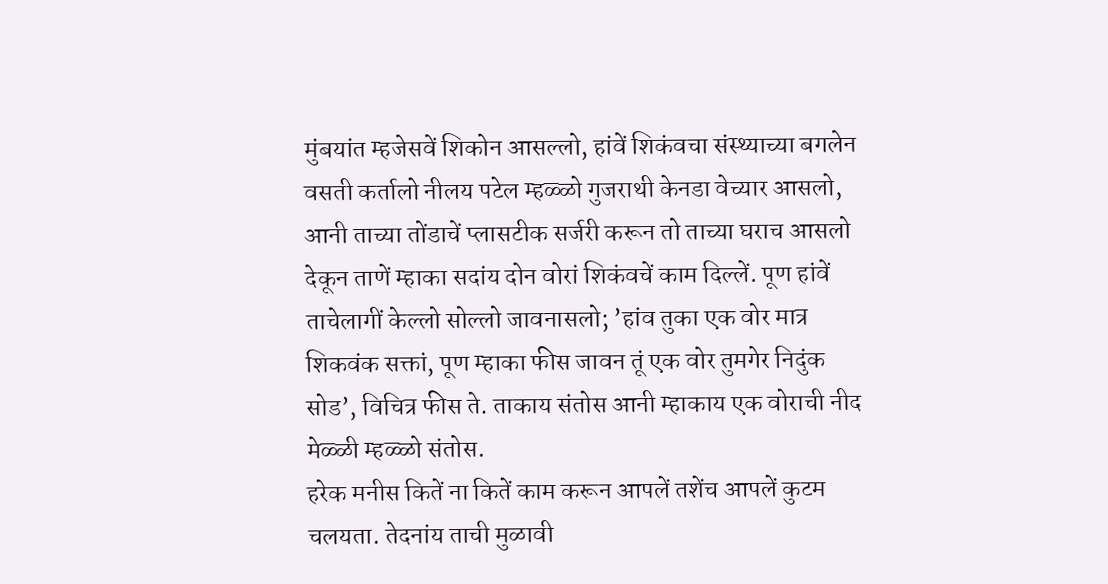मुंबयांत म्हजेसवें शिकोन आसल्लो, हांवें शिकंवचा संस्थ्याच्या बगलेन वसती कर्तालो नीलय पटेल म्हळ्ळो गुजराथी केनडा वेच्यार आसलो, आनी ताच्या तोंडाचें प्लासटीक सर्जरी करून तो ताच्या घराच आसलो देकून ताणें म्हाका सदांय दोन वोरां शिकंवचें काम दिल्लें. पूण हांवें ताचेलागीं केल्लो सोल्लो जावनासलो; ’हांव तुका एक वोर मात्र शिकवंक सक्तां, पूण म्हाका फीस जावन तूं एक वोर तुमगेर निदुंक सोड’, विचित्र फीस ते. ताकाय संतोस आनी म्हाकाय एक वोराची नीद मेळ्ळी म्हळ्ळो संतोस.
हरेक मनीस कितें ना कितें काम करून आपलें तशेंच आपलें कुटम चलयता. तेदनांय ताची मुळावी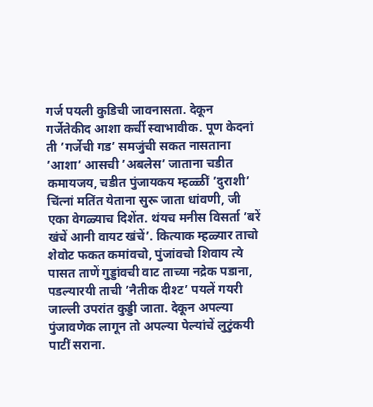गर्ज पयली कुडिची जावनासता. देकून गर्जेतेकीद आशा कर्ची स्वाभावीक. पूण केदनां ती ’गर्जेची गड’ समजुंची सकत नासताना ’आशा’ आसची ’अबलेस’ जाताना चडीत कमायजय, चडीत पुंजायकय म्हळ्ळीं ’दुराशी’ चिंत्नां मतिंत येताना सुरू जाता धांवणी, जी एका वेगळ्याच दिशेंत. थंयच मनीस विसर्ता ’बरें खंचें आनी वायट खंचें’. कित्याक म्हळ्यार ताचो शेवोट फकत कमांवचो, पुंजांवचो शिवाय त्ये पासत ताणें गुड्डांवची वाट ताच्या नद्रेक पडाना, पडल्यारयी ताची ’नैतीक दीश्ट’ पयलें गयरी जाल्ली उपरांत कुड्डी जाता. देकून अपल्या पुंजावणेक लागून तो अपल्या पेल्यांचें लुटुंकयी पाटीं सराना.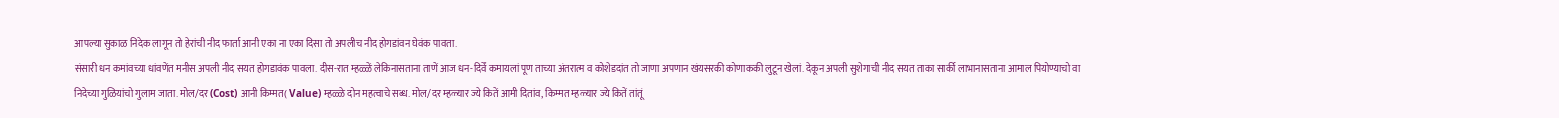आपल्या सुकाळ निदेक लागून तो हेरांची नीद फार्ता आनी एका ना एका दिसा तो अपलीच नीद होगडांवन घेवंक पावता.
संसारी धन कमांवच्या धांवणेंत मनीस अपली नीद सयत होगडावंक पावला. दीस-रात म्हळ्ळें लेकिनासताना ताणें आज धन-दिर्वें कमायलां पूण ताच्या अंतरात्म व कोशेडदांत तो जाणा अपणान खंयसरकी कोणाककी लुटून खेलां. देकून अपली सुशेगाची नीद सयत ताका सार्की लाभानासताना आमाल पियोण्याचो वा निदेच्या गुळियांचो गुलाम जाता. मोल/दर (Cost) आनी किम्मत( Value) म्हळ्ळे दोन महत्वाचे सब्ध. मोल/दर म्हळ्यार ज्ये कितें आमी दितांव, किम्मत म्हळ्यार ज्ये कितें तांतूं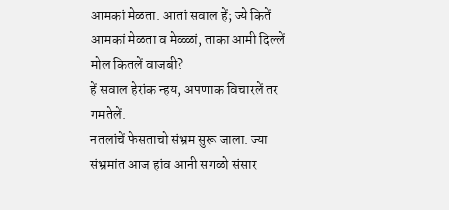आमकां मेळता. आतां सवाल हें; ज्ये कितें आमकां मेळता व मेळ्ळां, ताका आमी दिल्लें मोल कितलें वाजबी?
हें सवाल हेरांक न्हय, अपणाक विचारलें तर गमतेलें.
नतलांचें फेसताचो संभ्रम सुरू जाला. ज्या संभ्रमांत आज हांव आनी सगळो संसार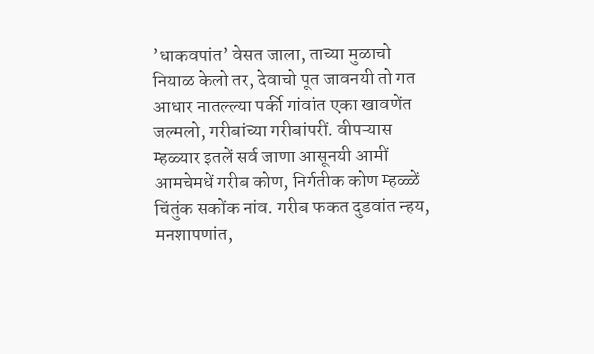’धाकवपांत’ वेसत जाला, ताच्या मुळाचो नियाळ केलो तर, देवाचो पूत जावनयी तो गत आधार नातल्ल्या पर्की गांवांत एका खावणेंत जल्मलो, गरीबांच्या गरीबांपरीं. वीपऱ्यास म्हळ्यार इतलें सर्व जाणा आसूनयी आमीं आमचेमधें गरीब कोण, निर्गतीक कोण म्हळ्ळें चिंतुंक सकोंक नांव. गरीब फकत दुडवांत न्हय, मनशापणांत,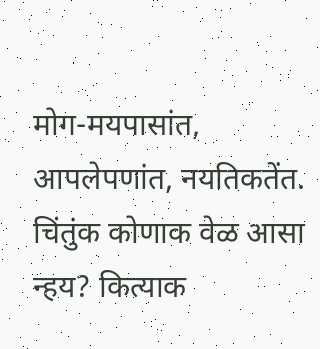मोग-मयपासांत, आपलेपणांत, नयतिकतेंत. चिंतुंक कोणाक वेळ आसा न्हय? कित्याक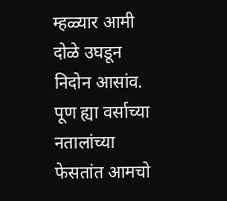म्हळ्यार आमी दोळे उघडून निदोन आसांव.
पूण ह्या वर्साच्या नतालांच्या फेसतांत आमचो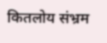कितलोय संभ्रम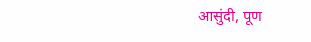आसुंदी, पूण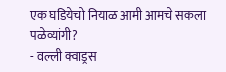एक घडियेचो नियाळ आमी आमचे सकला पळेव्यांगी?
- वल्ली क्वाड्रस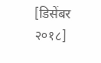[डिसेंबर २०१८]